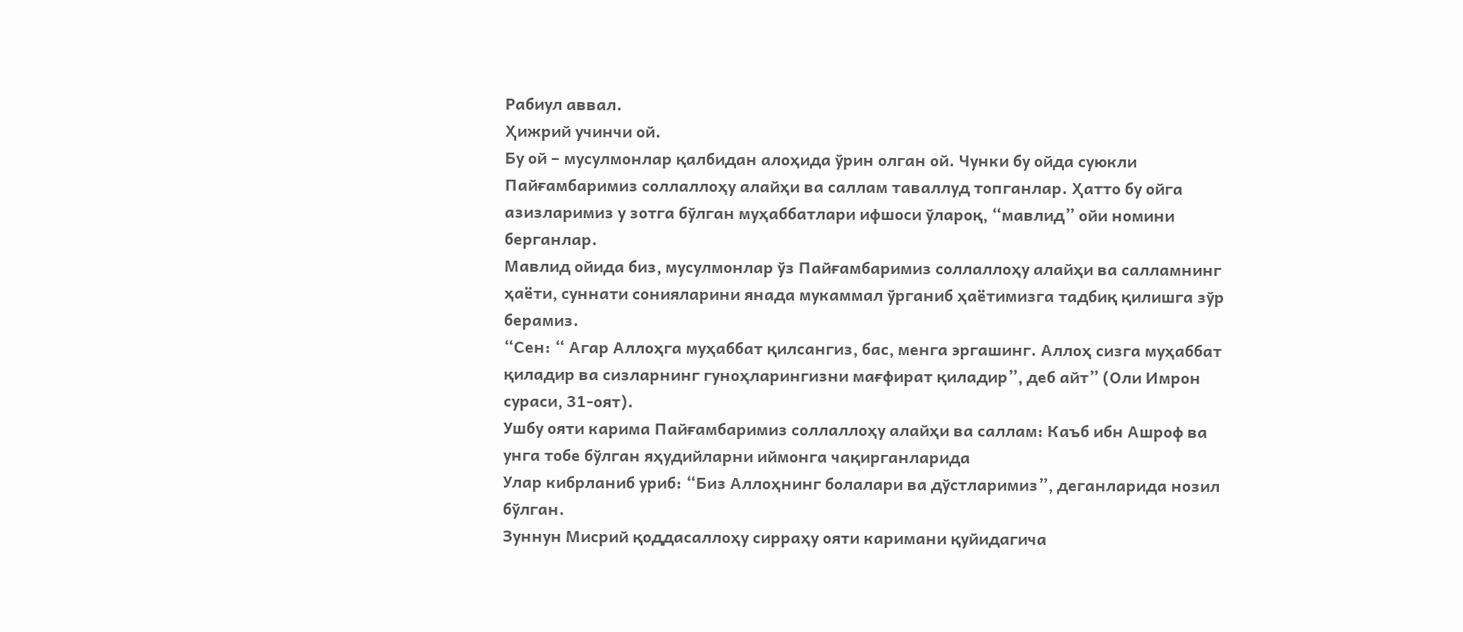Рабиул аввал.
Ҳижрий учинчи ой.
Бу ой – мусулмонлар қалбидан алоҳида ўрин олган ой. Чунки бу ойда суюкли Пайғамбаримиз соллаллоҳу алайҳи ва саллам таваллуд топганлар. Ҳатто бу ойга азизларимиз у зотга бўлган муҳаббатлари ифшоси ўлароқ, “мавлид” ойи номини берганлар.
Мавлид ойида биз, мусулмонлар ўз Пайғамбаримиз соллаллоҳу алайҳи ва салламнинг ҳаёти, суннати сонияларини янада мукаммал ўрганиб ҳаётимизга тадбиқ қилишга зўр берамиз.
“Сен: “ Агар Аллоҳга муҳаббат қилсангиз, бас, менга эргашинг. Аллоҳ сизга муҳаббат қиладир ва сизларнинг гуноҳларингизни мағфират қиладир”, деб айт” (Оли Имрон сураси, 31-оят).
Ушбу ояти карима Пайғамбаримиз соллаллоҳу алайҳи ва саллам: Каъб ибн Ашроф ва унга тобе бўлган яҳудийларни иймонга чақирганларида
Улар кибрланиб уриб: “Биз Аллоҳнинг болалари ва дўстларимиз”, деганларида нозил бўлган.
Зуннун Мисрий қоддасаллоҳу сирраҳу ояти каримани қуйидагича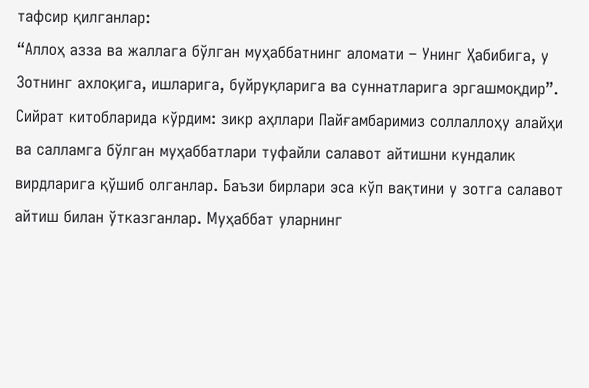тафсир қилганлар:
“Аллоҳ азза ва жаллага бўлган муҳаббатнинг аломати – Унинг Ҳабибига, у Зотнинг ахлоқига, ишларига, буйруқларига ва суннатларига эргашмоқдир”.
Сийрат китобларида кўрдим: зикр аҳллари Пайғамбаримиз соллаллоҳу алайҳи ва салламга бўлган муҳаббатлари туфайли салавот айтишни кундалик вирдларига қўшиб олганлар. Баъзи бирлари эса кўп вақтини у зотга салавот айтиш билан ўтказганлар. Муҳаббат уларнинг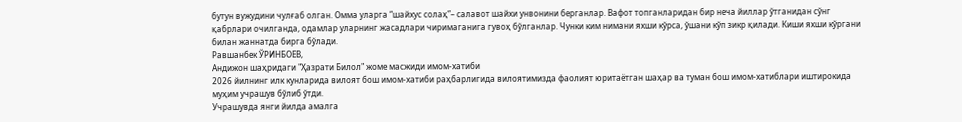бутун вужудини чулғаб олган. Омма уларга “шайхус солаҳ”– салавот шайхи унвонини берганлар. Вафот топганларидан бир неча йиллар ўтганидан сўнг қабрлари очилганда, одамлар уларнинг жасадлари чиримаганига гувоҳ бўлганлар. Чунки ким нимани яхши кўрса, ўшани кўп зикр қилади. Киши яхши кўргани билан жаннатда бирга бўлади.
Равшанбек ЎРИНБОЕВ,
Андижон шаҳридаги "Ҳазрати Билол" жоме масжиди имом-хатиби
2026 йилнинг илк кунларида вилоят бош имом-хатиби раҳбарлигида вилоятимизда фаолият юритаётган шаҳар ва туман бош имом-хатиблари иштирокида муҳим учрашув бўлиб ўтди.
Учрашувда янги йилда амалга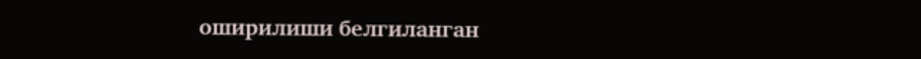оширилиши белгиланган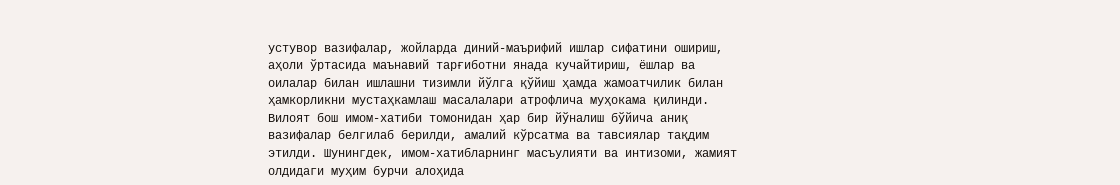устувор вазифалар, жойларда диний-маърифий ишлар сифатини ошириш, аҳоли ўртасида маънавий тарғиботни янада кучайтириш, ёшлар ва оилалар билан ишлашни тизимли йўлга қўйиш ҳамда жамоатчилик билан ҳамкорликни мустаҳкамлаш масалалари атрофлича муҳокама қилинди.
Вилоят бош имом-хатиби томонидан ҳар бир йўналиш бўйича аниқ вазифалар белгилаб берилди, амалий кўрсатма ва тавсиялар тақдим этилди. Шунингдек, имом-хатибларнинг масъулияти ва интизоми, жамият олдидаги муҳим бурчи алоҳида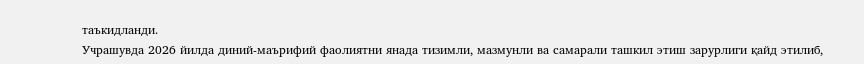таъкидланди.
Учрашувда 2026 йилда диний-маърифий фаолиятни янада тизимли, мазмунли ва самарали ташкил этиш зарурлиги қайд этилиб,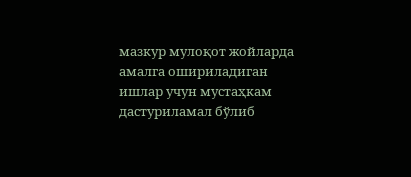мазкур мулоқот жойларда амалга ошириладиган ишлар учун мустаҳкам дастуриламал бўлиб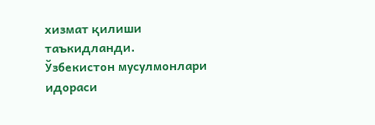хизмат қилиши таъкидланди.
Ўзбекистон мусулмонлари идораси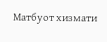Матбуот хизмати